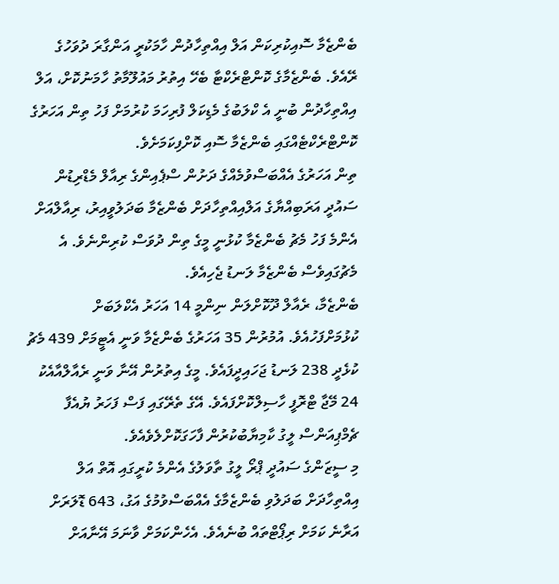ބެންޒެމާ ސޮއިކުރިކަން އަލް އިއްތިހާދުން ހާމަކުރީ އަންގާރަ ދުވަހުގެ ރޭއެވެ. ބެންޒެމާގެ ކޮންޓްރެކްޓާ ބެހޭ އިތުރު މައުލޫމާތު ހާމަނުކޮށް، އަލް އިއްތިހާދުން ބުނީ އެ ކްލަބުގެ މެޑިކަލް ފުރިހަމަ ކުރުމަށް ފަހު ތިން އަހަރުގެ ކޮންޓްރެކްޓެއްގައި ބެންޒެމާ ސޮއި ކޮށްފިކަމަށެވެ.
ތިން އަހަރުގެ އެއްބަސްވުމެއްގެ ދަށުން ސްޕެއިންގެ ރިއާލް މެޑްރިޑުން ސައުދީ އަރަބިއްޔާގެ އަލްއިއްތިހާދަށް ބެންޒެމާ ބަދަލުވީއިރު، ރިއާލްއަށް އެންމެ ފަހު މެޗު ބެންޒެމާ ކުޅުނީ މީގެ ތިން ދުވަސް ކުރިންނެވެ. އެ މެޗުގައިވެސް ބެންޒެމާ ލަނޑު ޖެހިއެވެ.
ބެންޒެމާ، ރެއާލް ދޫކޮށްލަން ނިންމީ 14 އަހަރު އެކްލަބަށް ކުޅުމަށްފަހުއެވެ. އުމުރުން 35 އަހަރުގެ ބެންޒެމާ ވަނީ އެޓީމަށް 439 މެޗު ކުޅެދީ 238 ލަނޑު ޖަހައިދީފައެވެ. މީގެ އިތުރުން އޭނާ ވަނީ ރެއާލްއާއެކު 24 މޭޖާ ޓްރޮފީ ހާސިލްކޮށްފައެވެ. އޭގެ ތެރޭގައި ފަސް ފަހަރު ޔުއެފާ ޗެމްޕިއަންސް ލީގު ކާމިޔާބުކުރުން ފާހަގަކޮށްލެވެއެވެ.
މި ސީޒަންގެ ސައުދީ ޕްރޯ ލީގު ތާވަލުގެ އެންމެ ކުރީގައި އޮތް އަލް އިއްތިހާދަށް ބަދަލުވި ބެންޒެމާގެ އެއްބަސްވުމުގެ އަގު، 643 ޑޮލަރަށް އަރާނެ ކަމަށް ރިޕޯޓްތައް ބުނެއެވެ. އެހެންކަމަށް ވާނަމަ އޭނާއަށް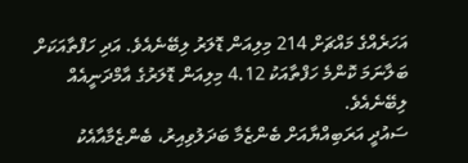އަހަރެއްގެ މައްޗަށް 214 މިލިއަން ޑޮލަރު ލިބޭނެއެވެ. އަދި ހަފްތާއަކަށް ބަލާނަމަ ކޮންމެ ހަފްތާއަކު 4.12 މިލިއަން ޑޮލަރުގެ އާމްދަނީއެއް ލިބޭނެއެވެ.
ސައުދީ އަރަބިއްޔާއަށް ބެންޒެމާ ބަދަލުވިއިރު، ބެންޒެމާއާއެކު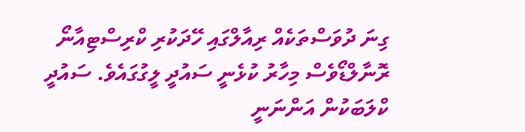ގިނަ ދުވަސްތަކެއް ރިއާލްގައި ހޭދަކުރި ކްރިސްޓިއާނޯ ރޮނާލްޑޯވެސް މިހާރު ކުޅެނީ ސައުދީ ލީގުގައެވެ. ސައުދީ ކްލަބަކުން އަންނަނީ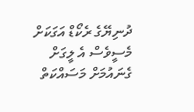ދުނިޔޭގެ ރެކޯޑް އަގަކަށް މެސީވެސް އެ ލީގަށް ގެނައުމަށް މަސައްކަތް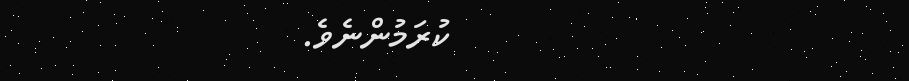ކުރަމުންނެވެ.